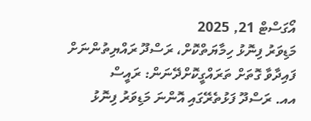އޯގަސްޓް 21, 2025
މަޑިވަރު ފިނޮޅު ހިމާޔަތްކޮށް، ރަސްދޫ ރައްޔިތުންނަށް ފައިދާވާ ގޮތަށް ތަރައްގީކޮށްދޭނަން: ރައީސް
އއ. ރަސްދޫ ފަޅުތެރޭގައި އޮންނަ މަޑިވަރު ފިނޮޅު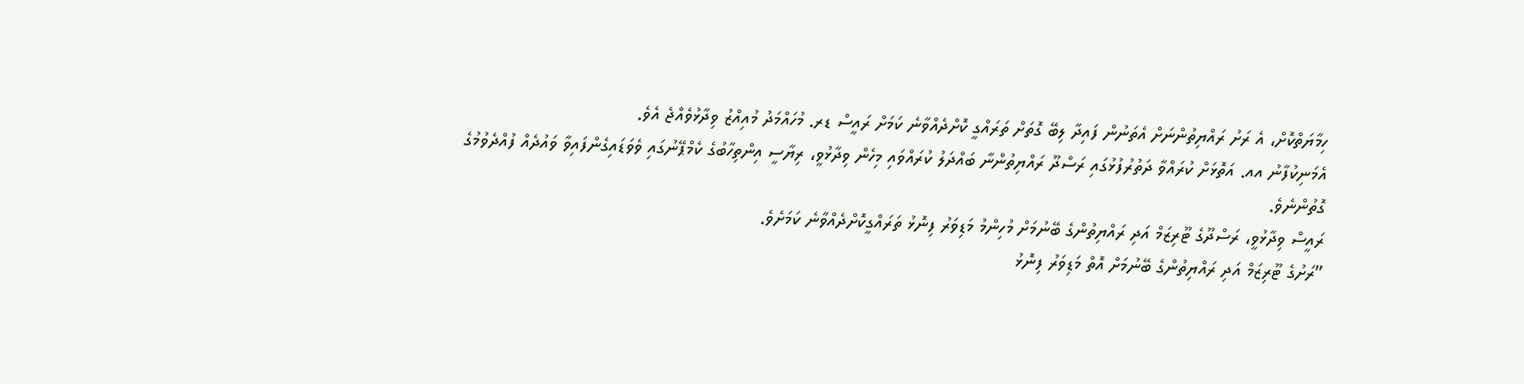ހިމާޔަތްކޮށް، އެ ރަށު ރައްޔިތުންނަށް އެތަނުން ފައިދާ ލިބޭ ގޮތަށް ތަރައްގީ ކޮށްދެއްވާނެ ކަމަށް ރައީސް ޑރ. މުހައްމަދު މުއިއްޒު ވިދާޅުވެއްޖެ އެވެ.
އެމަނިކުފާނު އއ. އަތޮޅަށް ކުރައްވާ ދަތުރުފުޅުގައި ރަސްދޫ ރައްޔިތުންނާ ބައްދަލު ކުރައްވައި މިހެން ވިދާޅުވީ، ރިޔާސީ އިންތިހާބުގެ ކެމްޕޭނުގައި ވެވަޑައިގެންފައިވާ ވައުދެއް ފުއްދެވުމުގެ ގޮތުންނެވެ.
ރައީސް ވިދާޅުވީ، ރަސްދޫގެ ޓޫރިޒަމް އަދި ރައްޔިތުންގެ ބޭނުމަށް މުހިންމު މަޑިވަރު ފިނޮޅު ތަރައްގީކޮށްދެއްވާނެ ކަމަށެވެ.
”ރަށުގެ ޓޫރިޒަމް އަދި ރައްޔިތުންގެ ބޭނުމަށް އޮތް މަޑިވަރު ފިނޮޅު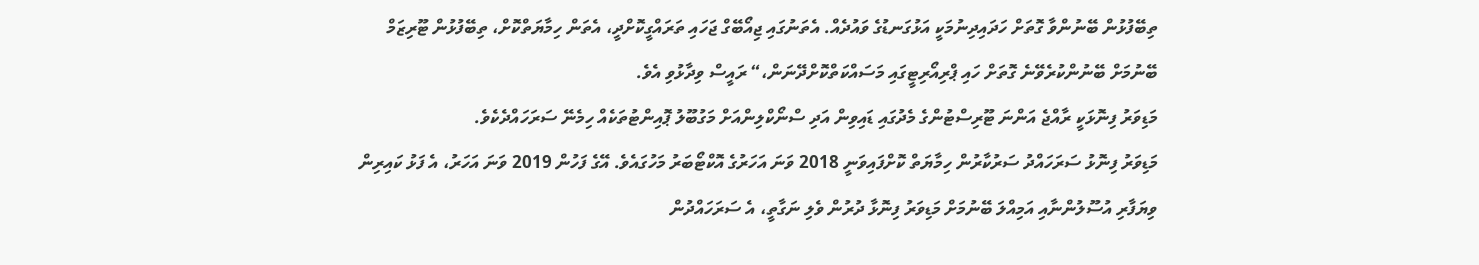ތިބޭފުޅުން ބޭނުންވާ ގޮތަށް ހަދައިދިނުމަކީ އަޅުގަނޑުގެ ވައުދެއް. އެތަނުގައި ޖިއޯބޭގް ޖަހައި ތަރައްގީކޮށްދީ، އެތަން ހިމާޔަތްކޮށް، ތިބޭފުޅުން ޓޫރިޒަމް ބޭނުމަށް ބޭނުންކުރެވޭނެ ގޮތަށް ހައި ޕްރިއޯރިޓީގައި މަސައްކަތްކޮށްދޭނަން،“ ރައީސް ވިދާޅުވި އެވެ.
މަޑިވަރު ފިނޮޅަކީ ރާއްޖެ އަންނަ ޓޫރިސްޓުންގެ މެދުގައި ޑައިވިން އަދި ސްނޯކްލިންއަށް މަގުބޫލު ޕޮއިންޓުތަކެއް ހިމެނޭ ސަރަހައްދެކެވެ.
މަޑިވަރު ފިނޮޅު ސަރަހައްދު ސަރުކާރުން ހިމާޔަތް ކޮށްފައިވަނީ 2018 ވަނަ އަހަރުގެ އޮކްޓޯބަރު މަހުގައެވެ. އޭގެ ފަހުން 2019 ވަނަ އަހަރު، އެ ފަޅު ކައިރިން ވިޔަފާރި އުސޫލުންނާއި އަމިއްލަ ބޭނުމަށް މަޑިވަރު ފިނޮޅާ ދުރުން ވެލި ނަގާތީ، އެ ސަރަހައްދުން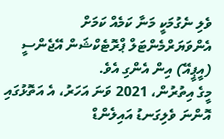ވެލި ނެގުމަކީ މަނާ ކަމެއް ކަމަށް އެންވަޔަރްމެންޓަލް ޕްރޮޓެކްޝަން އޭޖެންސީ (އީޕީއޭ) އިން އެންގި އެވެ.
މީގެ އިތުރުން، 2021 ވަނަ އަހަރު، އެ އަތޮޅުގައި އޮންނަ ވެލިގަނޑު އައިލެންޑް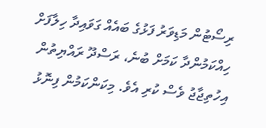ރިސޯޓުން މަޑިވަރު ފަޅުގެ ބައެއް ގަވައިދާ ހިލާފަށް ހިއްކަމުންދާ ކަމަށް ބުނެ، ރަސްދޫ ރައްޔިތުން އިހުތިޖާޖު ވެސް ކުރި އެވެ. މިކަންކަމުން ފިނޮޅު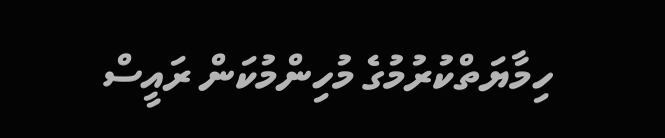ހިމާޔަތްކުރުމުގެ މުހިންމުކަން ރައީސް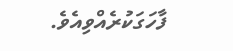ފާހަގަކުރެއްވިއެވެ.